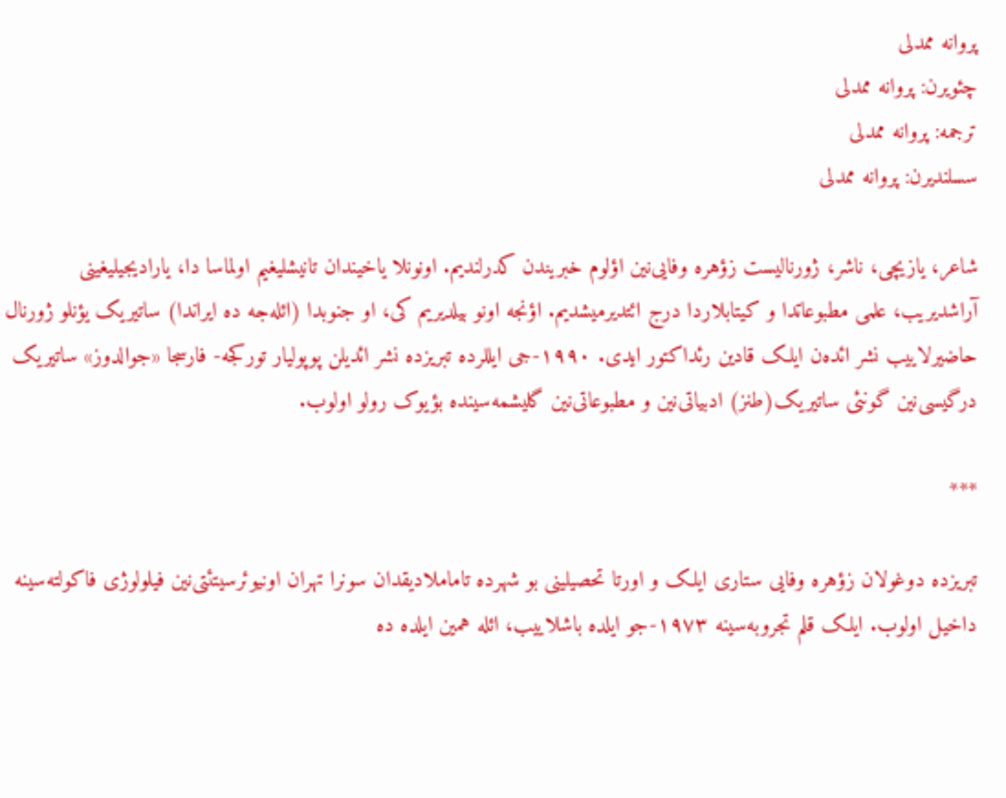پروانه ممدلی
چئویرن: پروانه ممدلی
ترجمه: پروانه ممدلی
سسلندیرن: پروانه ممدلی

شاعر، یازیچی، ناشر، ژورنالیست زؤهره وفایی‌نین اؤلوم خبریندن کدرلندیم. اونونلا یاخیندان تانیشلیغیم اولماسا دا، یارادیجیلیغینی آراشدیریب، علمی مطبوعاتدا و کیتابلاردا درج ائتدیرمیشدیم. اؤنجه اونو بیلدیریم کی، او جنوبدا (ائله‌جه ده ایراندا) ساتیریک یؤنلو ژورنال حاضیرلاییب نشر ائده‌ن ایلک قادین رئداکتور ایدی. ۱۹۹۰-جی ایللرده تبریزده نشر ائدیلن پوپولیار تورکجه- فارسجا «جوالدوز» ساتیریک درگیسی‌نین گونئی ساتیریک(طنز) ادبیاتی‌نین و مطبوعاتی‌نین گلیشمه‌سینده بؤیوک رولو اولوب.

***

تبریزده دوغولان زؤهره وفایی ستاری ایلک و اورتا تحصیلینی بو شهرده تاماملادیقدان سونرا تهران اونیوئرسیتئتی‌نین فیلولوژی فاکولته‌سینه داخیل اولوب. ایلک قلم تجروبه‌سینه ۱۹۷۳-جو ایلده باشلاییب، ائله همین ایلده ده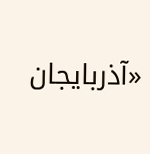«آذربایجان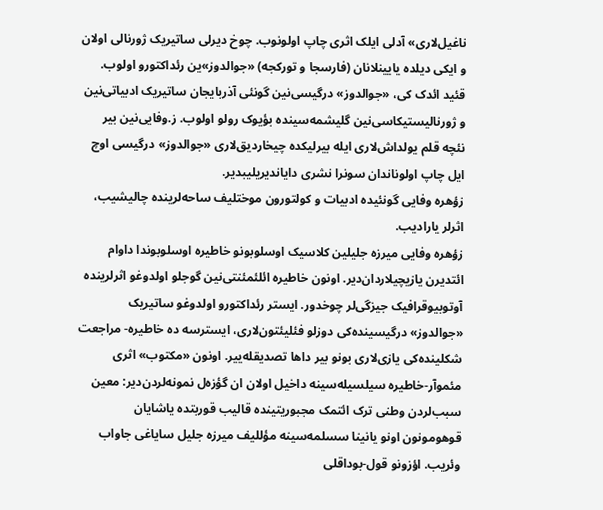ناغیل‌لاری» آدلی ایلک اثری چاپ اولونوب. چوخ دیرلی ساتیریک ژورنا‌لی اولان و ایکی دیلده یایینلانان (فارسجا و تورکجه) «جوالدوز»ین رئداکتورو اولوب. قئید ائدک کی، «جوالدوز» درگیسی‌نین گونئی آذربایجان ساتیریک ادبیاتی‌نین و ژورنالیستیکاسی‌نین گلیشمه‌سینده بؤیوک رولو اولوب. ز.وفایی‌نین بیر نئچه قلم یولداش‌لاری ایله بیرلیکده چیخاردیق‌لاری «جوالدوز» درگیسی اوچ ایل چاپ اولوناندان سونرا نشری دایاندیریلیبدیر.
زؤهره وفایی گونئیده ادبیات و کولتورون موختلیف ساحه‌لرینده چالیشیب، اثرلر یارادیب.
زؤهره وفایی میرزه جلیلین کلاسیک اوسلوبونو خاطیره اوسلوبوندا داوام ائتدیرن یازیچیلاردان‌دیر. اونون خاطیره ائلئمئنتی‌نین گوجلو اولدوغو اثرلرینده آوتوبیوقرافیک جیزگی‌لر چوخدور. ایستر رئداکتورو اولدوغو ساتیریک «جوالدوز» درگیسینده‌کی دوزلو فئلیئتون‌لاری، ایسترسه ده خاطیره- مراجعت شکلینده‌کی یازی‌لاری بونو بیر داها تصدیقله‌ییر. اونون «مکتوب» اثری مئموآر-خاطیره سیلسیله‌سینه داخیل اولان ان گؤزه‌ل نمونه‌لردن‌دیر: معین سبب‌لردن وطنی ترک ائتمک مجبوریتینده قالیب قوربتده یاشایان قوهومونون اونو یانینا سسلمه‌سینه مؤللیف میرزه جلیل سایاغی جاواب وئریب. اؤزونو قول-بوداقلی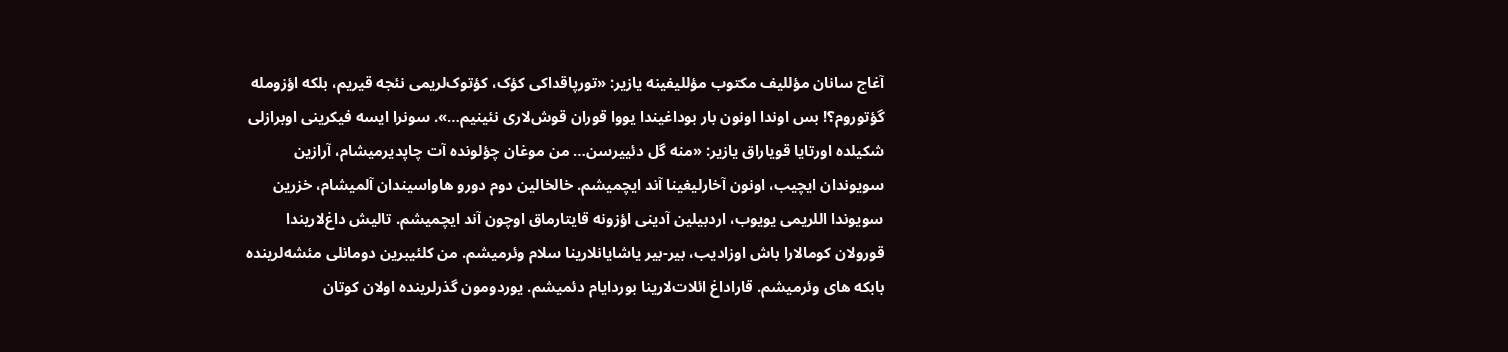آغاج سانان مؤللیف مکتوب مؤللیفینه یازیر: «تورپاقداکی کؤک، کؤتوک‌لریمی نئجه قیریم، بلکه اؤزومله گؤتوروم؟! بس اوندا اونون بار بوداغیندا یووا قوران قوش‌لاری نئینیم…». سونرا ایسه فیکرینی اوبرازلی شکیلده اورتایا قویا‌راق یازیر: «منه گل دئییرسن… من موغان چؤلونده آت چاپدیرمیشام، آرازین سویوندان ایچیب، اونون آخارلیغینا آند ایچمیشم. خالخالین دوم ‌دورو هاواسیندان آلمیشام، خزرین سویوندا اللریمی یویوب، اردبیلین آدینی اؤزونه قایتارماق اوچون آند ایچمیشم. تالیش داغ‌لاریندا قورولان کوما‌لارا باش اوزادیب، بیر-بیر یاشایانلارینا سلام وئرمیشم. من کلئیبرین دومانلی مئشه‌لرینده بابکه های وئرمیشم. قاراداغ ائلات‌لارینا بوردایام دئمیشم. یوردومون گذرلرینده اولان کوتان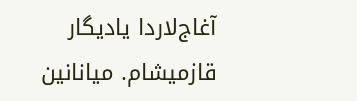آغاج‌لاردا یادیگار قازمیشام. میانانین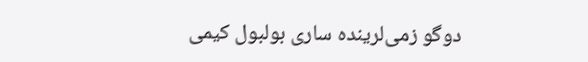دوگو زمی‌لرینده ساری بولبول کیمی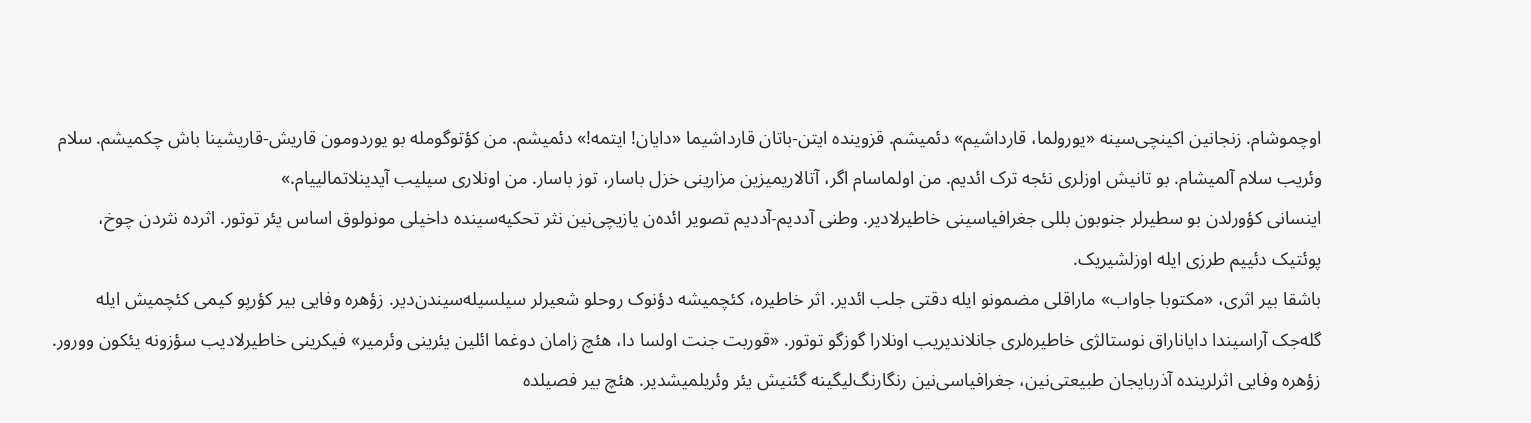اوچموشام. زنجانین اکینچی‌سینه «یورولما، قارداشیم» دئمیشم. قزوینده ایتن-باتان قارداشیما «دایان! ایتمه!» دئمیشم. من کؤتوگومله بو یوردومون قاریش-قاریشینا باش چکمیشم. سلام وئریب سلام آلمیشام. بو تانیش اوزلری نئجه ترک ائدیم. من اولماسام اگر، آتا‌لاریمیزین مزارینی خزل باسار، توز باسار. من اونلاری سیلیب آیدینلاتما‌لییام.»
اینسانی کؤورلدن بو سطیرلر جنوبون بللی جغرافیاسینی خاطیرلا‌دیر. وطنی آددیم-آددیم تصویر ائده‌ن یازیچی‌نین نثر تحکیه‌سینده داخیلی مونولوق اساس یئر توتور. اثرده نثردن چوخ، پوئتیک دئییم طرزی ایله اوزلشیریک.
باشقا بیر اثری، «مکتوبا جاواب» ماراقلی مضمونو ایله دقتی جلب ائدیر. اثر خاطیره، کئچمیشه دؤنوک روحلو شعیرلر سیلسیله‌سیندن‌دیر. زؤهره وفایی بیر کؤرپو کیمی کئچمیش ایله گله‌جک آراسیندا دایانا‌راق نوستالژی خاطیره‌لری جانلاندیریب اونلارا گوزگو توتور. «قوربت جنت اولسا دا، هئچ زامان دوغما ائلین یئرینی وئرمیر» فیکرینی خاطیرلادیب سؤزونه یئکون وورور.
زؤهره وفایی اثرلرینده آذربایجان طبیعتی‌نین، جغرافیاسی‌نین رنگارنگ‌لیگینه گئنیش یئر وئریلمیشدیر. هئچ بیر فصیلده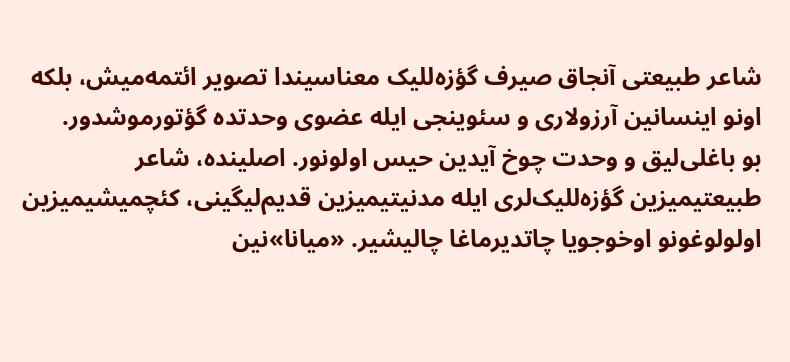شاعر طبیعتی آنجاق صیرف گؤزه‌للیک معناسیندا تصویر ائتمه‌میش، بلکه اونو اینسانین آرزولاری و سئوینجی ایله عضوی وحدتده گؤتورموشدور.
بو باغلی‌لیق و وحدت چوخ آیدین حیس اولونور. اصلینده، شاعر طبیعتیمیزین گؤزه‌للیک‌لری ایله مدنیتیمیزین قدیم‌لیگینی، کئچمیشیمیزین اولولوغونو اوخوجویا چاتدیرماغا چالیشیر. «میانا»نین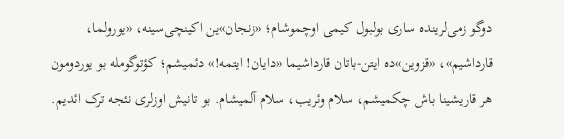دوگو زمی‌لرینده ساری بولبول کیمی اوچموشام؛ «زنجان»ین اکینچی‌سینه، «یورولما، قارداشیم»، «قزوین»ده ایتن-باتان قارداشیما «دایان! ایتمه!» دئمیشم؛ کؤتوگومله بو یوردومون هر قاریشینا باش چکمیشم، سلام وئریب، سلام آلمیشام. بو تانیش اوزلری نئجه ترک ائدیم.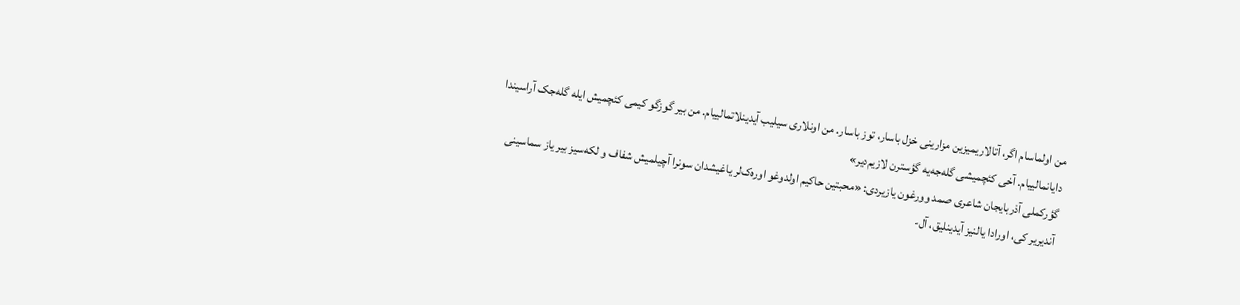من اولماسام اگر، آتا‌لاریمیزین مزارینی خزل باسار، توز باسار. من اونلاری سیلیب آیدینلاتما‌لییام. من بیر گوزگو کیمی کئچمیش ایله گله‌جک آراسیندا دایانما‌لییام. آخی کئچمیشی گله‌جه‌یه گؤسترن لازیم‌دیر»
گؤرکملی آذربایجان شاعری صمد وورغون یازیردی: «محبتین حاکیم اولدوغو اوره‌ک‌لر یاغیشدان سونرا آچیلمیش شفاف و لکه‌سیز بیر یاز سماسینی آندیریر کی، اورادا یالنیز آیدینلیق، آل-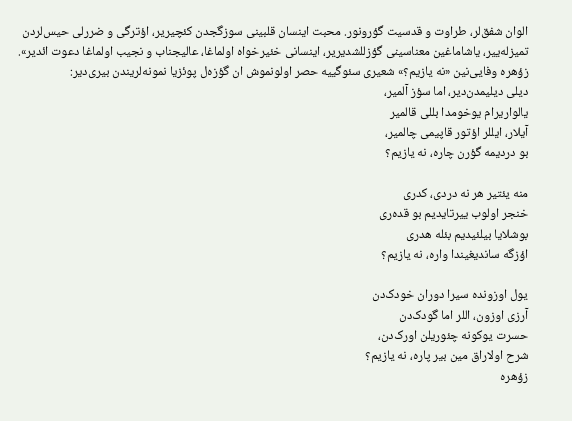الوان شفق‌لر، طراوت و قدسیت گؤرونور. محبت اینسان قلبینی سوزگجدن کئچیریر، اؤترگی و ضررلی حیس‌لردن تمیزله‌ییر، یاشاماغین معناسینی گؤز‌للشدیریر، اینسانی خئیرخواه اولماغا، عالیجناب و نجیب اولماغا دعوت ائدیر». زؤهره وفایی‌نین «نه یازیم؟» شعیری سئوگییه حصر اولونموش ان گؤزه‌ل پوئزیا نمونه‌لریندن بیری‌دیر:
دیلی دیلیمدن‌دیر، اما سؤز آلمیر،
یالواریرام یوخومدا بللی قالمیر
آیلار، ایللر اؤتور قاپیمی چالمیر،
بو دردیمه گؤرن چاره، نه یازیم؟

منه یئتیر هر نه دردی، کدری
خنجر اولوب ییرتایدیم بو قده‌ری
بوشلایا بیلئیدیم بئله هدری
اؤزگه ساندیغیندا واره، نه یازیم؟

یول اوزونده سیرا دوران خودک‌دن
آرزی اوزون، اللر اما گودک‌دن
حسرت یوکونه چئوریلن اورک‌دن،
شرح اولا‌راق مین بیر پاره، نه یازیم؟
زؤهره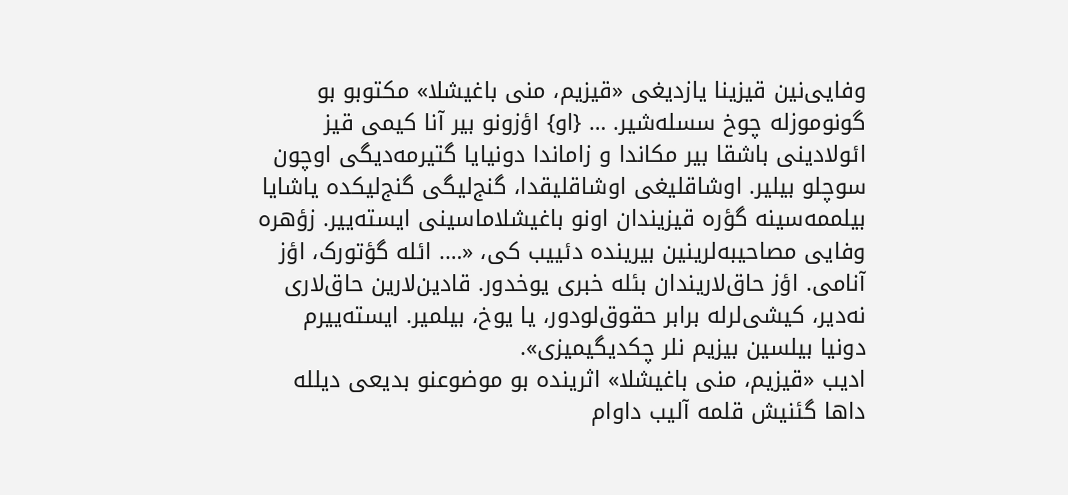وفایی‌نین قیزینا یازدیغی «قیزیم، منی باغیشلا» مکتوبو بو گونوموزله چوخ سسله‌شیر. … {او} اؤزونو بیر آنا کیمی قیز ائولادینی باشقا بیر مکاندا و زاماندا دونیایا گتیرمه‌دیگی اوچون سوچلو بیلیر. اوشاقلیغی اوشاقلیقدا، گنج‌لیگی گنج‌لیکده یاشایا بیلممه‌سینه گؤره قیزیندان اونو باغیشلاماسینی ایسته‌ییر. زؤهره وفایی مصاحیبه‌لرینین بیرینده دئییب کی، «…. ائله گؤتورک، اؤز آنامی. اؤز حاق‌لاریندان بئله خبری یوخدور. قادین‌لارین حاق‌لاری نه‌دیر، کیشی‌لرله برابر حقوق‌لودور، یا یوخ، بیلمیر. ایسته‌ییرم دونیا بیلسین بیزیم نلر چکدیگیمیزی».
ادیب «قیزیم، منی باغیشلا» اثرینده بو موضوعنو بدیعی دیلله داها گئنیش قلمه آلیب داوام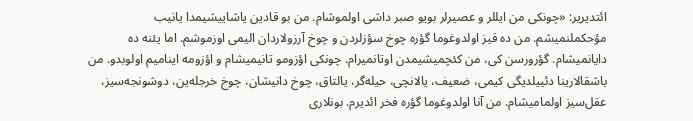ائتدیریر: «چونکی من ایللر و عصیرلر بویو صبر داشی اولموشام. من بو قادین یاشاییشیمدا یانیب مؤحکملنمیشم. من ده قیز اولدوغوما گؤره چوخ سؤزلردن و چوخ آرزولاردان الیمی اوزموشم. اما یئنه ده دایانمیشام. گؤرورسن کی، من کئچمیشیمدن اوتانمیرام. چونکی اؤزومو تانیمیشام و اؤزومه اینامیم اولوبدو. من باشقا‌لارینا دئییلدیگی کیمی، ضعیف، یالانچی، حیله‌گر، یالتاق، چوخ دانیشان، چوخ خرجله‌ین، دوشونجه‌سیز، عقل‌سیز اولمامیشام. من آنا اولدوغوما گؤره فخر ائدیرم. بونلاری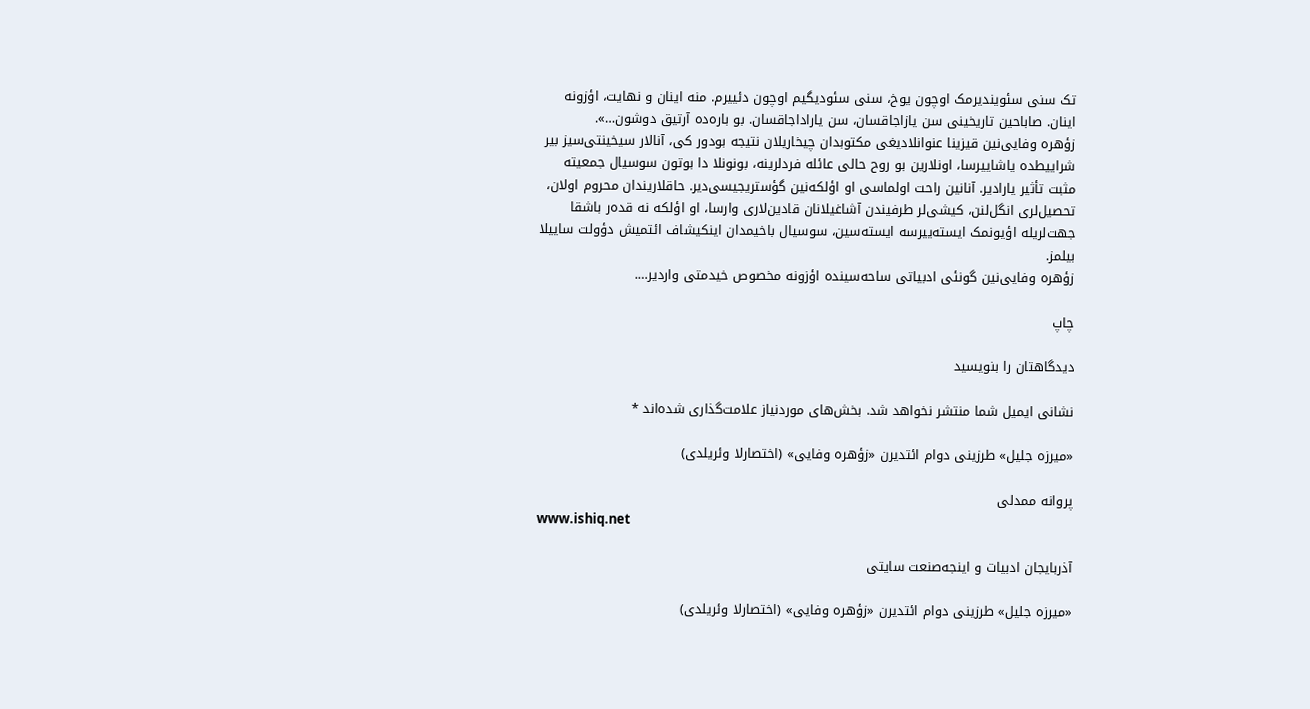تک سنی سئویندیرمک اوچون یوخ، سنی سئودیگیم اوچون دئییرم. منه اینان و نهایت، اؤزونه اینان. صاباحین تاریخینی سن یازا‌جاقسان، سن یارادا‌جاقسان. بو باره‌ده آرتیق دوشون…».
زؤهره وفایی‌نین قیزینا عنوانلادیغی مکتوبدان چیخاریلان نتیجه بودور کی، آنا‌لار سیخینتی‌سیز بیر شراییطده یاشاییرسا، اونلارین بو روح حالی عائله فردلرینه، بونونلا دا بوتون سوسیال جمعیته مثبت تأثیر یارا‌دیر. آنانین راحت اولماسی او اؤلکه‌نین گؤستریجیسی‌دیر. حاقلاریندان محروم اولان، تحصیل‌لری انگل‌لنن، کیشی‌لر طرفیندن آشاغیلانان قادین‌لاری وارسا، او اؤلکه نه قده‌ر باشقا جهت‌لریله اؤیونمک ایسته‌ییرسه ایسته‌سین، سوسیال باخیمدان اینکیشاف ائتمیش دؤولت ساییلا بیلمز.
زؤهره وفایی‌نین گونئی ادبیاتی ساحه‌سینده اؤزونه مخصوص خیدمتی واردیر….

چاپ

دیدگاهتان را بنویسید

نشانی ایمیل شما منتشر نخواهد شد. بخش‌های موردنیاز علامت‌گذاری شده‌اند *

«میرزه جلیل» طرزینی دوام ائتدیرن «زؤهره وفایی» (اختصارلا وئریلدی)

پروانه ممدلی
www.ishiq.net

آذربایجان ادبیات و اینجه‌صنعت سایتی

«میرزه جلیل» طرزینی دوام ائتدیرن «زؤهره وفایی» (اختصارلا وئریلدی)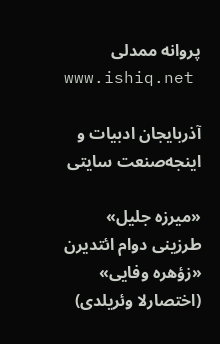پروانه ممدلی
www.ishiq.net

آذربایجان ادبیات و اینجه‌صنعت سایتی

«میرزه جلیل» طرزینی دوام ائتدیرن «زؤهره وفایی» (اختصارلا وئریلدی)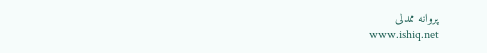پروانه ممدلی
www.ishiq.net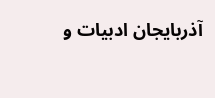آذربایجان ادبیات و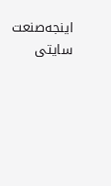اینجه‌صنعت سایتی